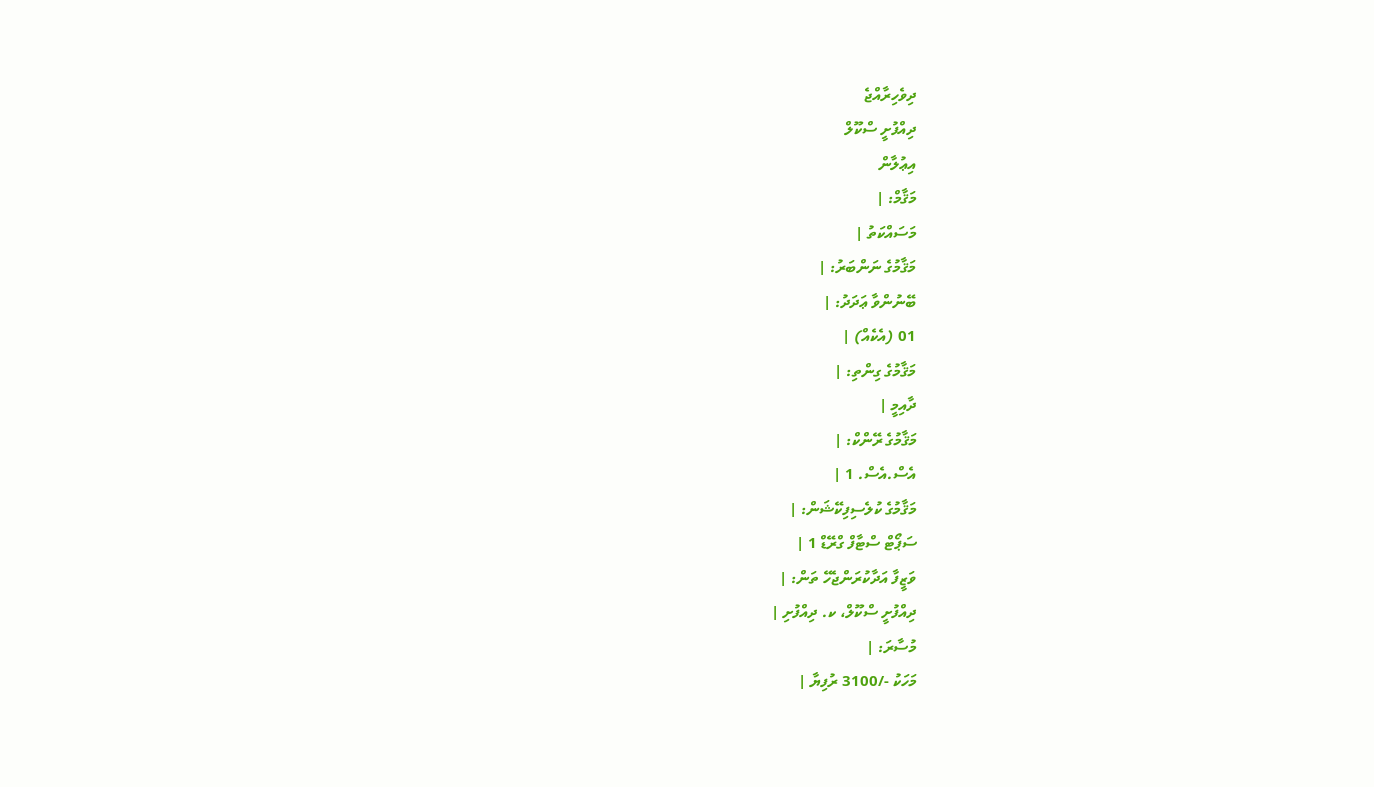ދިވެހިރާއްޖެ
ދިއްފުށީ ސްކޫލް
އިޢުލާން
މަޤާމް: |
މަސައްކަތު |
މަޤާމުގެ ނަންބަރު: |
ބޭނުންވާ ޢަދަދު: |
01 (އެކެއް) |
މަޤާމުގެ ގިންތި: |
ދާއިމީ |
މަޤާމުގެ ރޭންކް: |
އެސް.އެސް. 1 |
މަޤާމުގެ ކުލެސިފިކޭޝަން: |
ސަޕޯޓް ސްޓާފް ގްރޭޑް 1 |
ވަޒީފާ އަދާކުރަންޖެހޭ ތަން: |
ދިއްފުށީ ސްކޫލް، ކ. ދިއްފުށި |
މުސާރަ: |
މަހަކު -/3100 ރުފިޔާ |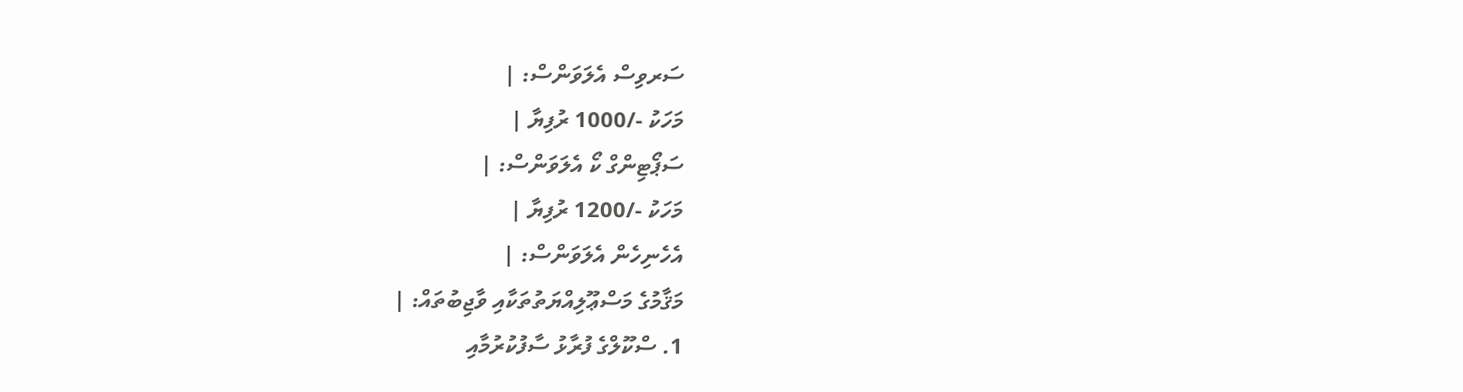ސަރވިސް އެލަވަންސް: |
މަހަކު -/1000 ރުފިޔާ |
ސަޕޯޓިންގް ކޯ އެލަވަންސް: |
މަހަކު -/1200 ރުފިޔާ |
އެހެނިހެން އެލަވަންސް: |
މަޤާމުގެ މަސްޢޫލިއްޔަތުތަކާއި ވާޖިބުތައް: |
1. ސްކޫލްގެ ފުރާޅު ސާފުކުރުމާއި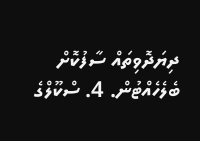ދިޔަދޮވިތައް ސާފުކޮށް ބެލެހެއްޓުން. 4. ސްކޫލްގެ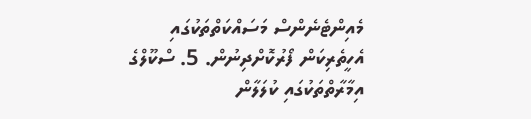މެއިންޓެނެންސް މަސައްކަތްތަކުގައި އެހީތެރިކަން ފޯރުކޮށްދިނުން. 5. ސްކޫލްގެ އިމާރާތްތަކުގައި ކުލަލާން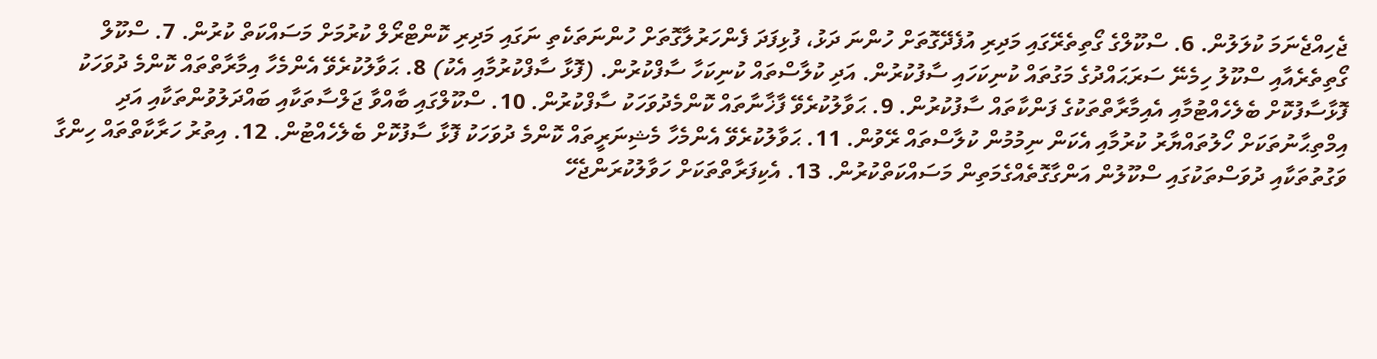ޖެހިއްޖެނަމަ ކުލަލުން. 6. ސްކޫލްގެ ގޯތިތެރޭގައި މަދިރި އުފެދޭގޮތަށް ހުންނަ ދަޅު، ފުޅިފަދަ ފެންހަރުލާގޮތަށް ހުންނަތަކެތި ނަގައި މަދިރި ކޮންޓްރޯލް ކުރުމަށް މަސައްކަތް ކުރުން. 7. ސްކޫލް ގޯތިތެރެއާއި ސްކޫލު ހިމެނޭ ސަރަޙައްދުގެ މަގުތައް ކުނިކަހައި ސާފުކުރުން. އަދި ކުލާސްތައް ކުނިކަހާ ސާފްކުރުން. (ފޮޅާ ސާފްކުރުމާއި އެކު) 8. ޙަވާލުކުރެވޭ އެންމެހާ އިމާރާތްތައް ކޮންމެ ދުވަހަކު ފޮޅާސާފުކޮށް ބެލެހެއްޓުމާއި އެއިމާރާތްތަކުގެ ފަންކާތައް ސާފުކުރުން. 9. ޙަވާލުކުރެވޭ ފާޚާނާތައް ކޮންމެދުވަހަކު ސާފްކުރުން. 10. ސްކޫލްގައި ބާއްވާ ޖަލްސާތަކާއި ބައްދަލުވުންތަކާއި އަދި އިމްތިޙާނުތަކަށް ހޯލުތައްޔާރު ކުރުމާއި އެކަން ނިމުމުން ކުލާސްތައް ރޭވުން. 11. ޙަވާލުކުރެވޭ އެންމެހާ މެޝިނަރީތައް ކޮންމެ ދުވަހަކު ފޮޅާ ސާފުކޮށް ބެލެހެއްޓުން. 12. އިތުރު ހަރާކާތްތައް ހިންގާ ވަގުތުތަކާއި ދުވަސްތަކުގައި ސްކޫލުން އަންގާގޮތެއްގެމަތިން މަސައްކަތްކުރުން. 13. އެކިފަރާތްތަކަށް ހަވާލުކުރަންޖެހޭ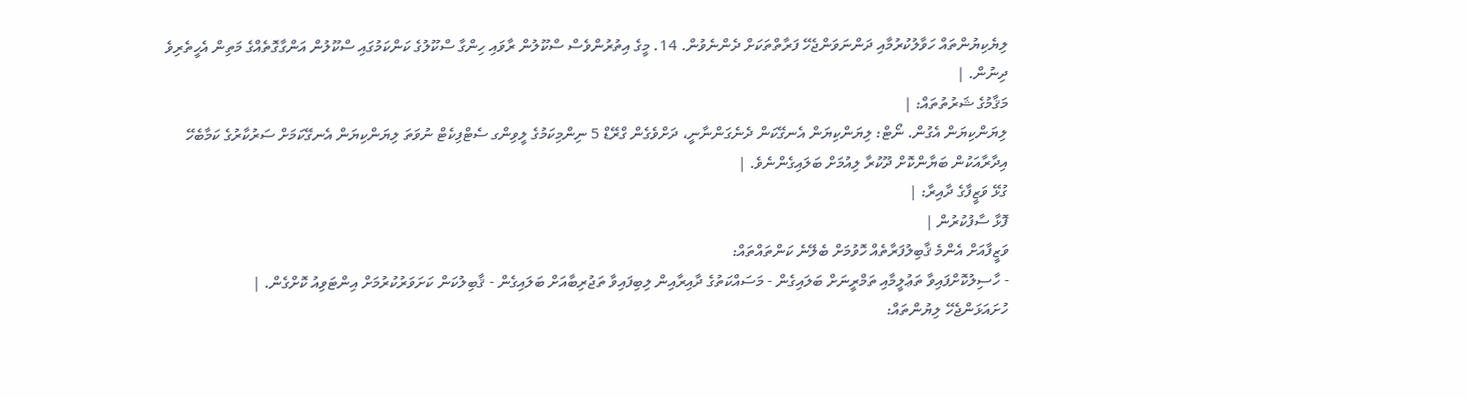ލިޔެކިޔުންތައް ހަވާލުކުރުމާއި ދަންނަވަންޖެހޭ ފަރާތްތަކަށް ދެންނެވުން. 14. މީގެ އިތުރުންވެސް ސްކޫލުން ރާވައި ހިންގާ ސްކޫލުގެ ކަންކަމުގައި ސްކޫލުން އަންގާގޮތެއްގެ މަތިން އެހީތެރިވެ ދިނުން. |
މަޤާމުގެ ޝަރުތުތައް: |
ލިޔަންކިޔަން އެގުން. ނޯޓް: ލިޔަންކިޔަން އެނގޭކަން ދެނެގަންނާނީ، ދަށްވެގެން ގްރޭޑް 5 ނިންމިކަމުގެ ލީވިންގ ސެޓްފިކެޓް ނުވަތަ ލިޔަންކިޔަން އެނގޭކަމަށް ސަރުކާރުގެ ކަމާބެހޭ އިދާރާއަކުން ބަޔާންކޮށް ދޫކުރާ ލިއުމަށް ބަލައިގެންނެވެ. |
ގުޅޭ ވަޒީފާގެ ދާއިރާ: |
ފޮޅާ ސާފުކުރުން |
ވަޒީފާއަށް އެންމެ ޤާބިލުފަރާތެއް ހޮވުމަށް ބެލޭނެ ކަންތައްތައް:
- ހާސިލުކޮށްފައިވާ ތަޢުލީމާއި ތަމްރީނަށް ބަލައިގެން - މަސައްކަތުގެ ދާއިރާއިން ލިބިފައިވާ ތަޖުރިބާއަށް ބަލައިގެން - ޤާބިލުކަން ކަށަވަރުކުރުމަށް އިންޓަވިއު ކޮށްގެން. |
ހުށައަޅަންޖެހޭ ލިޔުންތައް: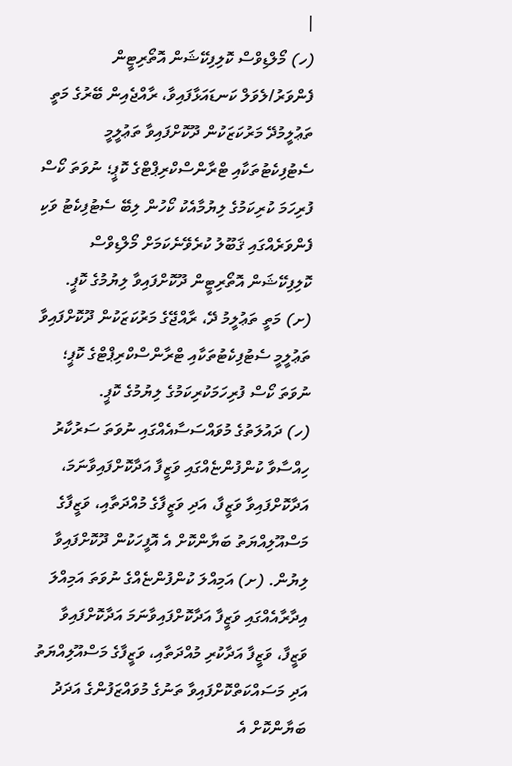|
(ހ) މޯލްޑިވްސް ކޮލިފިކޭޝަން އޮތޯރިޓީން ފެންވަރު/ލެވަލް ކަނޑައަޅާފައިވާ، ރާއްޖެއިން ބޭރުގެ މަތީ ތަޢުލީމުދޭ މަރުކަޒަކުން ދޫކޮށްފައިވާ ތަޢުލީމީ ސެޓުފިކެޓުތަކާއި ޓްރާންސްކްރިޕްޓްގެ ކޮޕީ؛ ނުވަތަ ކޯސް ފުރިހަމަ ކުރިކަމުގެ ލިޔުމާއެކު ކޯހުން ލިބޭ ސެޓުފިކެޓު ވަކި ފެންވަރެއްގައި ޤަބޫލު ކުރެވޭނެކަމަށް މޯލްޑިވްސް ކޮލިފިކޭޝަން އޮތޯރިޓީން ދޫކޮށްފައިވާ ލިޔުމުގެ ކޮޕީ. (ށ) މަތީ ތަޢުލީމު ދޭ، ރާއްޖޭގެ މަރުކަޒަކުން ދޫކޮށްފައިވާ ތަޢުލީމީ ސެޓުފިކެޓުތަކާއި ޓްރާންސްކްރިޕްޓްގެ ކޮޕީ؛ ނުވަތަ ކޯސް ފުރިހަމަކުރިކަމުގެ ލިޔުމުގެ ކޮޕީ.
(ހ) ދައުލަތުގެ މުވައްސަސާއެއްގައި ނުވަތަ ސަރުކާރު ހިއްސާވާ ކުންފުންޏެއްގައި ވަޒީފާ އަދާކޮށްފައިވާނަމަ، އަދާކޮށްފައިވާ ވަޒީފާ، އަދި ވަޒީފާގެ މުއްދަތާއި، ވަޒީފާގެ މަސްއޫލިއްޔަތު ބަޔާންކޮށް އެ އޮފީހަކުން ދޫކޮށްފައިވާ ލިޔުން. (ށ) އަމިއްލަ ކުންފުންޏެއްގެ ނުވަތަ އަމިއްލަ އިދާރާއެއްގައި ވަޒީފާ އަދާކޮށްފައިވާނަމަ އަދާކޮށްފައިވާ ވަޒީފާ، ވަޒީފާ އަދާކުރި މުއްދަތާއި، ވަޒީފާގެ މަސްއޫލިއްޔަތު އަދި މަސައްކަތްކޮށްފައިވާ ތަނުގެ މުވައްޒަފުންގެ އަދަދު ބަޔާންކޮށް އެ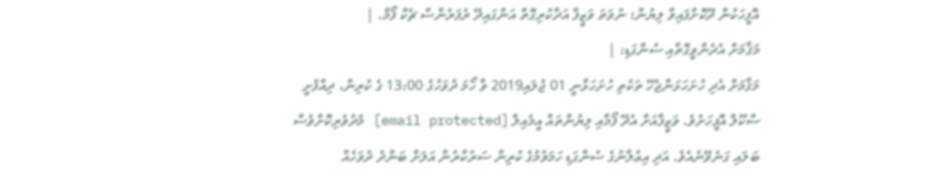އޮފީހަކުން ދޫކޮށްފައިވާ ލިޔުން؛ ނުވަތަ ވަޒީފާ އަދާކުރިގޮތް އަންގައިދޭ ރެފަރެންސް ޗެކް ފޯމް. |
މަޤާމަށް އެދެންވީގޮތާއި ސުންގަޑި: |
މަޤާމަށް އެދި ހުށަހަޅަންޖެހޭ ތަކެތި ހުށަހަޅާނީ 01 ޖުލައި2019 ވާ ހޯމަ ދުވަހުގެ 13:00 ގެ ކުރިން، ދިއްފުށީ ސްކޫލް އޮފީހަށެވެ. ވަޒީފާއަށް އެދޭ ފޯމާއި ލިޔުންތައް އީމެއިލް [email protected] މެދުވެރިކޮށްވެސް ބަލައި ގަނެވޭނެއެވެ. އަދި އިޢުލާނުގެ ސުންގަޑި ހަމަވުމުގެ ކުރިން ސަރުކާރުން އަލަށް ބަންދު ދުވަހެއް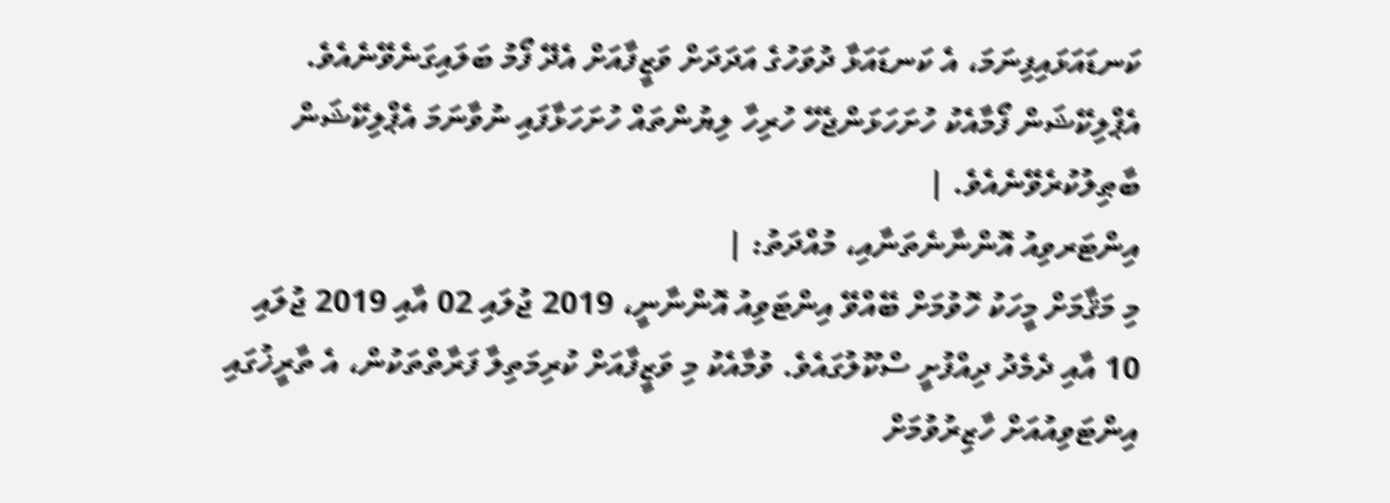ކަނޑައަޅައިފިނަމަ، އެ ކަނޑައަޅާ ދުވަހުގެ އަދަދަށް ވަޒީފާއަށް އެދޭ ފޯމު ބަލައިގަނެވޭނެއެވެ. އެޕްލިކޭޝަން ފޯމާއެކު ހުށަހަޅަންޖެހޭ ހުރިހާ ލިޔުންތައް ހުށަހަޅާފައި ނުވާނަމަ އެޕްލިކޭޝަން ބާޠިލުކުރެވޭނެއެވެ. |
އިންޓަރވިއު އޮންނާނެތަނާއި، މުއްދަތު: |
މި މަޤާމަށް މީހަކު ހޮވުމަށް ބޭއްވޭ އިންޓަވިއު އޮންނާނީ، 2019 ޖުލައި 02 އާއި 2019 ޖުލައި 10 އާއި ދެމެދު ދިއްފުށީ ސްކޫލުގައެވެ. ވުމާއެކު މި ވަޒީފާއަށް ކުރިމަތިލާ ފަރާތްތަކުން، އެ ތާރީޚުގައި އިންޓަވިއުއަށް ހާޒިރުވުމަށް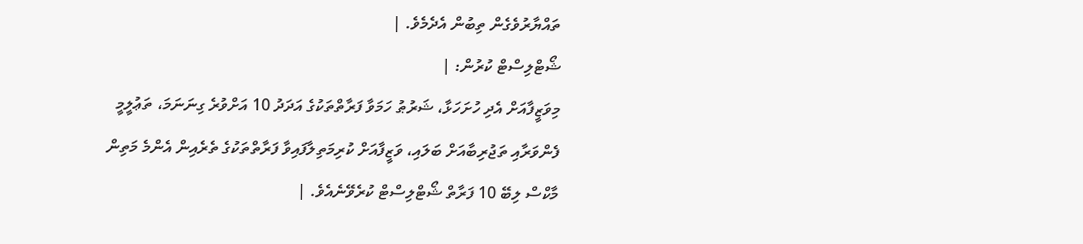ތައްޔާރުވެގެން ތިބުން އެދެމެވެ. |
ޝޯޓްލިސްޓް ކުރުން: |
މިވަޒީފާއަށް އެދި ހުށަހަޅާ، ޝަރުޠު ހަމަވާ ފަރާތްތަކުގެ އަދަދު 10 އަށްވުރެ ގިނަނަމަ، ތަޢުލީމީ ފެންވަރާއި ތަޖުރިބާއަށް ބަލައި، ވަޒީފާއަށް ކުރިމަތިލާފައިވާ ފަރާތްތަކުގެ ތެރެއިން އެންމެ މަތިން މާކްސް ލިބޭ 10 ފަރާތް ޝޯޓްލިސްޓް ކުރެވޭނެއެވެ. |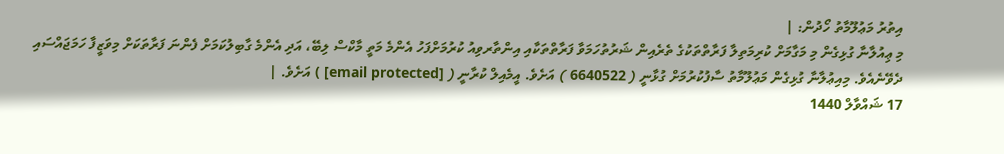އިތުރު މަޢުލޫމާތު ހޯދުން: |
މި ޢިއުލާނާ ގުޅިގެން މި މަގާމަށް ކުރިމަތިލާ ފަރާތްތަކުގެ ތެރެއިން ޝަރުތުހަމަވާ ފަރާތްތަކާއި އިންތާރވިއު ކުރުމަށްފަހު އެންމެ މަތީ މާކްސް ލިބޭ، އަދި އެންމެ ގާބިލުކަމަށް ފެންނަ ފަރާތަކަށް މިވަޒީފާ ހަމަޖައްސައި ދެވޭނެއެވެ. މިއިޢުލާނާ ގުޅިގެން މަޢުލޫމާތު ސާފުކުރުމަށް ގުޅާނީ ( 6640522 ) އަށެވެ. އީމެއިލް ކުރާނީ ( [email protected] ) އަށެވެ. |
17 ޝައްވާލް 1440